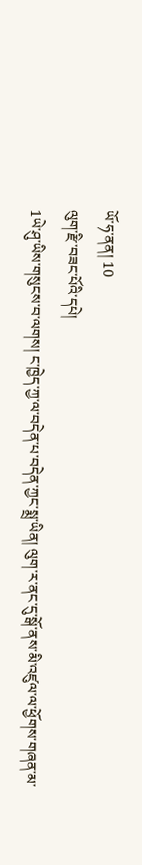ཡོ་ཧ་ནན། 10
ལུག་རྫི་བཟང་པོའི་དཔེ།
1ཡེ་ཤུ་ཡིས་གསུངས་བ་ལགས། ང་ཁྱེད་ཀྱ་ལ་བདེན་པ་བདེན་ཀྱང་སྨྲ་ཡིན། ལུག་ར་ནང་དུ་སྒོ་ནས་མི་འཛུལ་ལ་ཕྱོགས་གཞན་མ་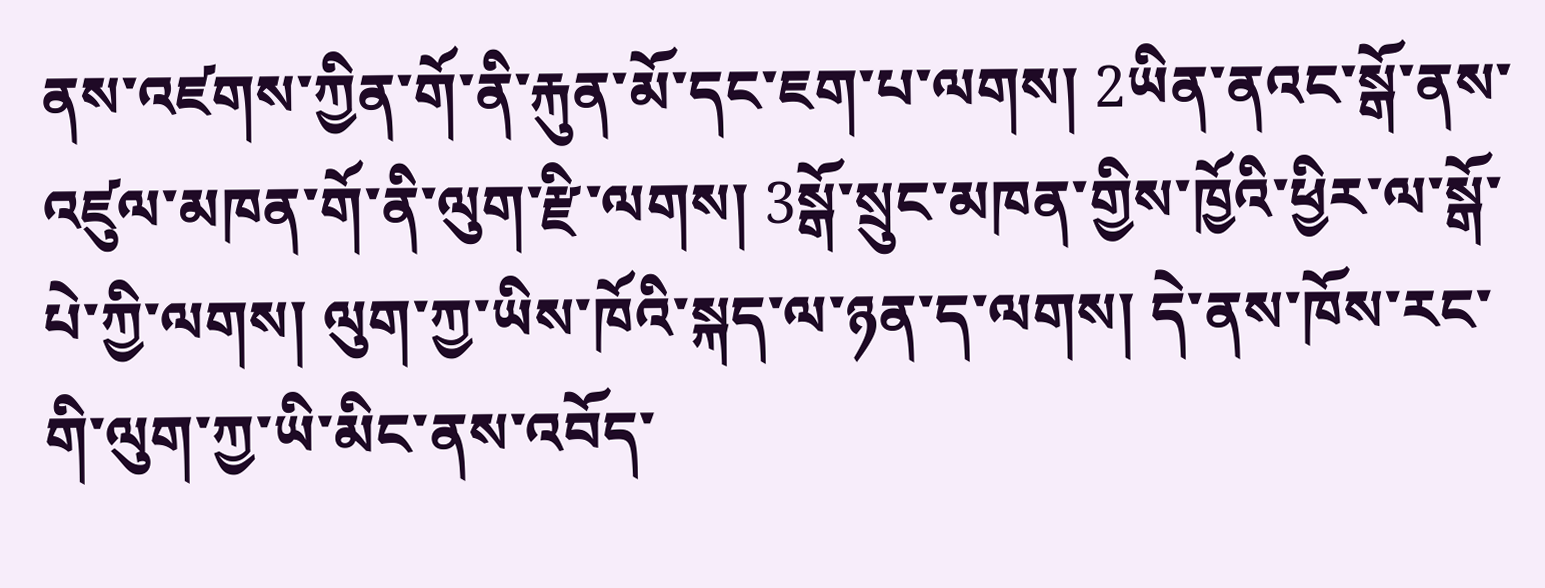ནས་འཛགས་ཀྱིན་གོ་ནི་རྐུན་མོ་དང་ཇག་པ་ལགས། 2ཡིན་ནའང་སྒོ་ནས་འཛུལ་མཁན་གོ་ནི་ལུག་རྫི་ལགས། 3སྒོ་སྲུང་མཁན་གྱིས་ཁྱོའི་ཕྱིར་ལ་སྒོ་པེ་ཀྱི་ལགས། ལུག་ཀྱ་ཡིས་ཁོའི་སྐད་ལ་ཉན་ད་ལགས། དེ་ནས་ཁོས་རང་གི་ལུག་ཀྱ་ཡི་མིང་ནས་འབོད་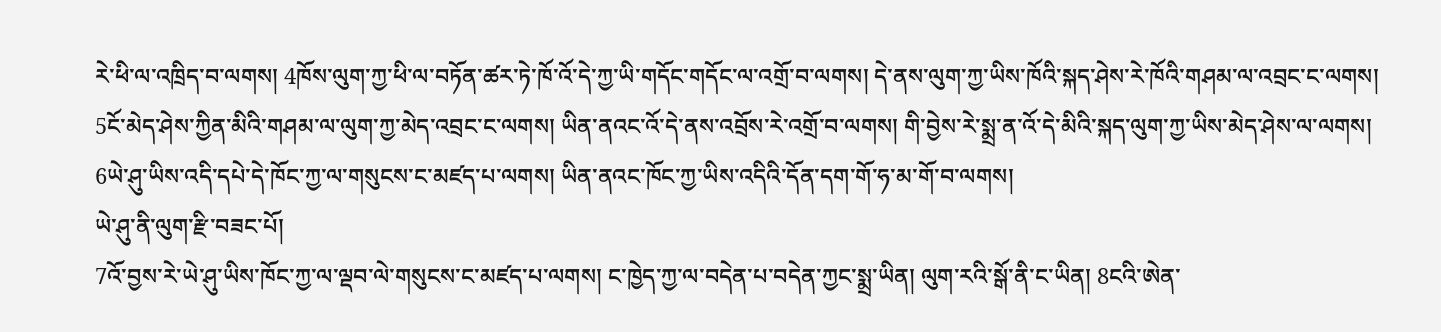རེ་ཕི་ལ་འཁྲིད་བ་ལགས། 4ཁོས་ལུག་ཀྱ་ཕི་ལ་བཏོན་ཚར་ཏེ་ཁོ་འོ་དེ་ཀྱ་ཡི་གདོང་གདོང་ལ་འགྲོ་བ་ལགས། དེ་ནས་ལུག་ཀྱ་ཡིས་ཁོའི་སྐད་ཤེས་རེ་ཁོའི་གཤམ་ལ་འབྲང་ང་ལགས། 5ངོ་མེད་ཤེས་ཀྱིན་མིའི་གཤམ་ལ་ལུག་ཀྱ་མེད་འབྲང་ང་ལགས། ཡིན་ནའང་འོ་དེ་ནས་འབྲོས་རེ་འགྲོ་བ་ལགས། གི་བྱེས་རེ་སྨྲ་ན་འོ་དེ་མིའི་སྐད་ལུག་ཀྱ་ཡིས་མེད་ཤེས་ལ་ལགས།
6ཡེ་ཤུ་ཡིས་འདི་དཔེ་དེ་ཁོང་ཀྱ་ལ་གསུངས་ང་མཛད་པ་ལགས། ཡིན་ནའང་ཁོང་ཀྱ་ཡིས་འདིའི་དོན་དག་གོ་ཧ་མ་གོ་བ་ལགས།
ཡེ་ཤུ་ནི་ལུག་རྫི་བཟང་པོ།
7འོ་བྱས་རེ་ཡེ་ཤུ་ཡིས་ཁོང་ཀྱ་ལ་ལྡབ་ལེ་གསུངས་ང་མཛད་པ་ལགས། ང་ཁྱེད་ཀྱ་ལ་བདེན་པ་བདེན་ཀྱང་སྨྲ་ཡིན། ལུག་རའི་སྒོ་ནི་ང་ཡིན། 8ངའི་ཨེན་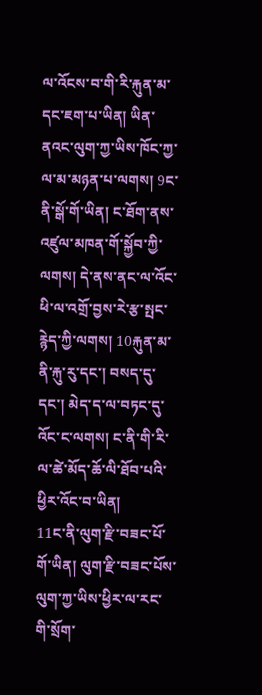ལ་འོངས་བ་གི་རི་རྐུན་མ་དང་ཇག་པ་ཡིན། ཡིན་ནའང་ལུག་ཀྱ་ཡིས་ཁོང་ཀྱ་ལ་མ་མཉན་པ་ལགས། 9ང་ནི་སྒོ་གོ་ཡིན། ང་ཐོག་ནས་འཛུལ་མཁན་གོ་སྐྱོབ་ཀྱི་ལགས། དེ་ནས་ནང་ལ་འོང་ཕི་ལ་འགྲོ་བྱས་རེ་རྩ་སྤང་རྙེད་ཀྱི་ལགས། 10རྐུན་མ་ནི་རྐུ་རུ་དང་། བསད་དུ་དང་། མེད་ད་ལ་བཏང་དུ་འོང་ང་ལགས། ང་ནི་གི་རི་ལ་ཚེ་མོད་ཆོ་ལི་ཐོབ་པའི་ཕྱིར་འོང་བ་ཡིན།
11ང་ནི་ལུག་རྫི་བཟང་པོ་གོ་ཡིན། ལུག་རྫི་བཟང་པོས་ལུག་ཀྱ་ཡིས་ཕྱིར་ལ་རང་གི་སྲོག་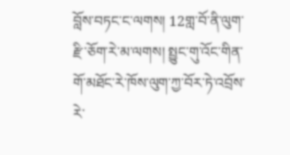བློས་བཏང་ང་ལགས། 12གླ་བོ་ནི་ལུག་རྫི་ཅོག་རེ་མ་ལགས། སྤྱུང་གུ་འོང་གིན་གོ་མཐོང་རེ་ཁོས་ལུག་ཀྱ་བོར་ཏེ་འབྲོས་རེ་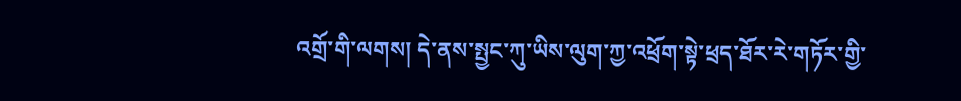འགྲོ་གི་ལགས། དེ་ནས་སྤྱང་ཀུ་ཡིས་ལུག་ཀྱ་འཕྲོག་སྟེ་ཕྲད་ཐོར་རེ་གཏོར་གྱི་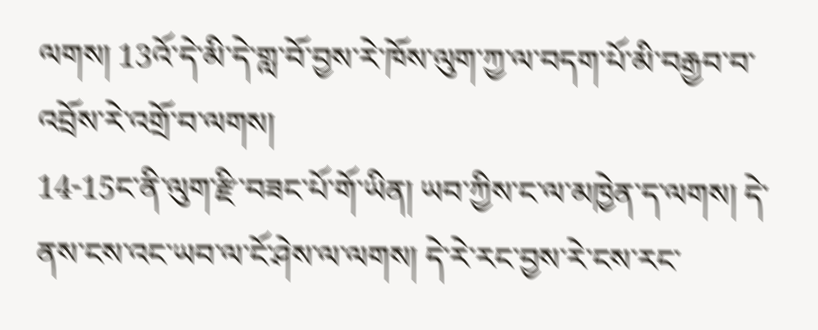ལགས། 13འོ་དེ་མི་དེ་གླ་བོ་བྱས་རེ་ཁོས་ལུག་ཀྱ་ལ་བདག་པོ་མི་བརྒྱབ་བ་འབྲོས་རེ་འགྲོ་བ་ལགས།
14-15ང་ནི་ལུག་རྫི་བཟང་པོ་གོ་ཡིན། ཡབ་ཀྱིས་ང་ལ་མཁྱེན་ད་ལགས། དེ་ནས་ངས་འང་ཡབ་ལ་ངོ་ཤེས་ལ་ལགས། དེ་རེ་རང་བྱས་རེ་ངས་རང་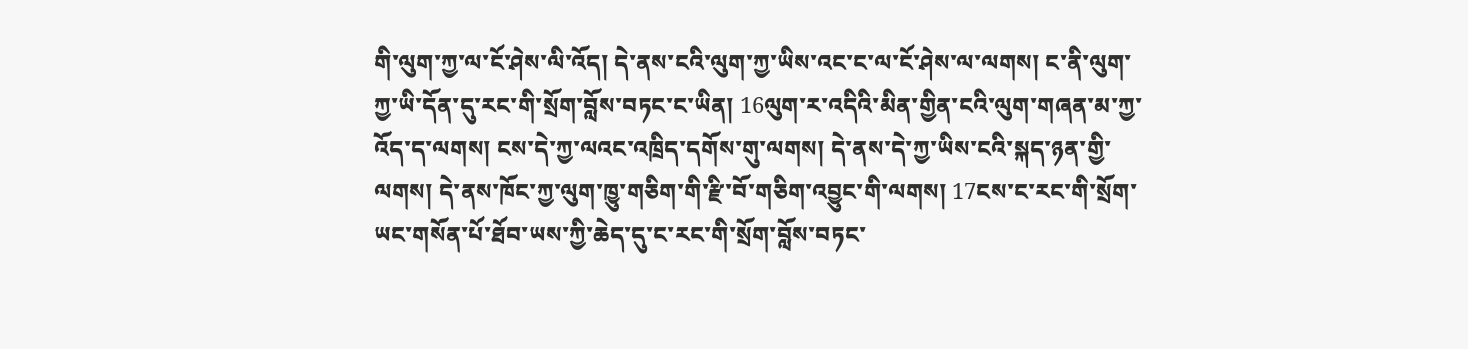གི་ལུག་ཀྱ་ལ་ངོ་ཤེས་ལི་འོད། དེ་ནས་ངའི་ལུག་ཀྱ་ཡིས་འང་ང་ལ་ངོ་ཤེས་ལ་ལགས། ང་ནི་ལུག་ཀྱ་ཡི་དོན་དུ་རང་གི་སྲོག་བློས་བཏང་ང་ཡིན། 16ལུག་ར་འདིའི་མིན་གྱིན་ངའི་ལུག་གཞན་མ་ཀྱ་འོད་ད་ལགས། ངས་དེ་ཀྱ་ལའང་འཁྲིད་དགོས་གུ་ལགས། དེ་ནས་དེ་ཀྱ་ཡིས་ངའི་སྐད་ཉན་གྱི་ལགས། དེ་ནས་ཁོང་ཀྱ་ལུག་ཁྱུ་གཅིག་གི་རྫི་བོ་གཅིག་འབྱུང་གི་ལགས། 17ངས་ང་རང་གི་སྲོག་ཡང་གསོན་པོ་ཐོབ་ཡས་ཀྱི་ཆེད་དུ་ང་རང་གི་སྲོག་བློས་བཏང་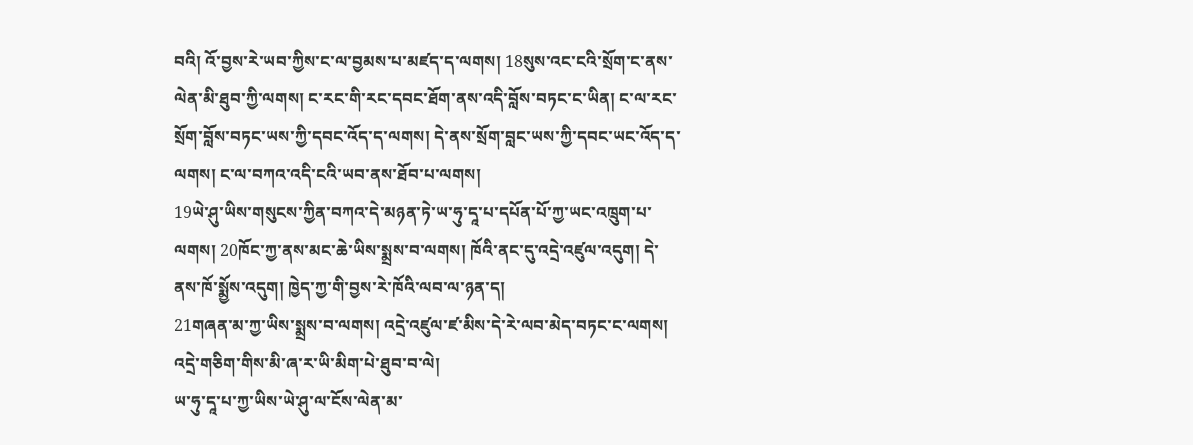བའི། འོ་བྱས་རེ་ཡབ་ཀྱིས་ང་ལ་བྱམས་པ་མཛད་ད་ལགས། 18སུས་འང་ངའི་སྲོག་ང་ནས་ལེན་མི་ཐུབ་ཀྱི་ལགས། ང་རང་གི་རང་དབང་ཐོག་ནས་འདི་བློས་བཏང་ང་ཡིན། ང་ལ་རང་སྲོག་བློས་བཏང་ཡས་ཀྱི་དབང་འོད་ད་ལགས། དེ་ནས་སྲོག་བླང་ཡས་ཀྱི་དབང་ཡང་འོད་ད་ལགས། ང་ལ་བཀའ་འདི་ངའི་ཡབ་ནས་ཐོབ་པ་ལགས།
19ཡེ་ཤུ་ཡིས་གསུངས་ཀྱིན་བཀའ་དེ་མཉན་ཏེ་ཡ་ཧུ་དཱ་པ་དཔོན་པོ་ཀྱ་ཡང་འཁྲུག་པ་ལགས། 20ཁོང་ཀྱ་ནས་མང་ཆེ་ཡིས་སྨྲས་བ་ལགས། ཁོའི་ནང་དུ་འདྲེ་འཛུལ་འདུག། དེ་ནས་ཁོ་སྨྱོས་འདུག། ཁྱེད་ཀྱ་གི་བྱས་རེ་ཁོའི་ལབ་ལ་ཉན་ད།
21གཞན་མ་ཀྱ་ཡིས་སྨྲས་བ་ལགས། འདྲེ་འཛུལ་ཛ་མིས་དེ་རེ་ལབ་མེད་བཏང་ང་ལགས། འདྲེ་གཅིག་གིས་མི་ཞ་ར་ཡི་མིག་པེ་ཐུབ་བ་ལེ།
ཡ་ཧུ་དཱ་པ་ཀྱ་ཡིས་ཡེ་ཤུ་ལ་ངོས་ལེན་མ་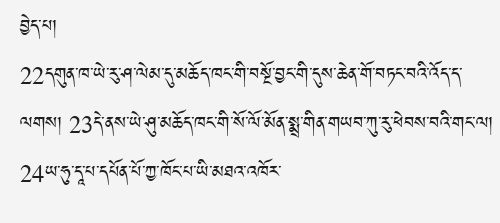བྱེད་པ།
22དགུན་ཁ་ཡེ་རུ་ཤ་ལེམ་དུ་མཆོད་ཁང་གི་བསྔོ་བྱང་གི་དུས་ཆེན་གོ་བཏང་བའི་འོད་ད་ལགས། 23དེ་ནས་ཡེ་ཤུ་མཆོད་ཁང་གི་སོ་ལོ་མོན་སྨྲ་གིན་གཡབ་ཀུ་རུ་ཕེབས་བའི་གང་ལ། 24ཡ་ཧུ་དཱ་པ་དཔོན་པོ་ཀྱ་ཁོང་པ་ཡི་མཐའ་འཁོར་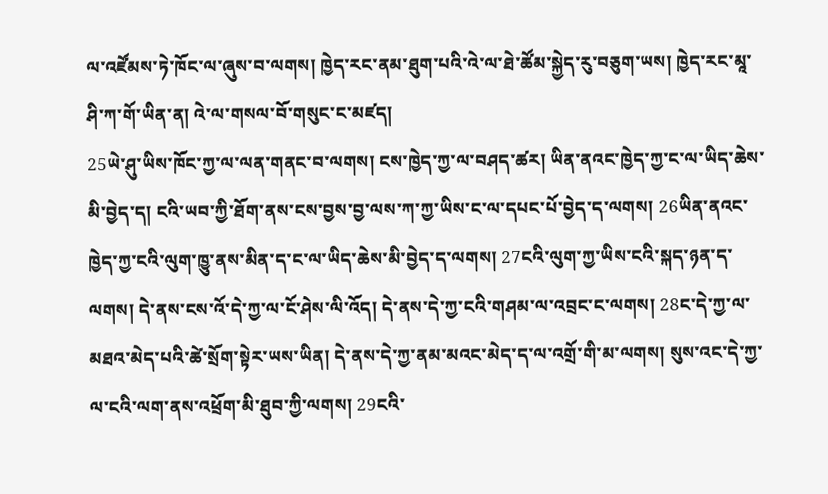ལ་འཛོམས་ཏེ་ཁོང་ལ་ཞུས་བ་ལགས། ཁྱེད་རང་ནམ་ཐུག་པའི་འེ་ལ་ཐེ་ཚོམ་སྐྱེད་རུ་བཅུག་ཡས། ཁྱེད་རང་མཱ་ཤི་ཀ་གོ་ཡིན་ན། འེ་ལ་གསལ་བོ་གསུང་ང་མཛད།
25ཡེ་ཤུ་ཡིས་ཁོང་ཀྱ་ལ་ལན་གནང་བ་ལགས། ངས་ཁྱེད་ཀྱ་ལ་བཤད་ཚར། ཡིན་ནའང་ཁྱེད་ཀྱ་ང་ལ་ཡིད་ཆེས་མི་བྱེད་ད། ངའི་ཡབ་ཀྱི་ཐོག་ནས་ངས་བྱས་བྱ་ལས་ཀ་ཀྱ་ཡིས་ང་ལ་དཔང་པོ་བྱེད་ད་ལགས། 26ཡིན་ནའང་ཁྱེད་ཀྱ་ངའི་ལུག་ཁྱུ་ནས་མིན་ད་ང་ལ་ཡིད་ཆེས་མི་བྱེད་ད་ལགས། 27ངའི་ལུག་ཀྱ་ཡིས་ངའི་སྐད་ཉན་ད་ལགས། དེ་ནས་ངས་འོ་དེ་ཀྱ་ལ་ངོ་ཤེས་ལི་འོད། དེ་ནས་དེ་ཀྱ་ངའི་གཤམ་ལ་འབྲང་ང་ལགས། 28ང་དེ་ཀྱ་ལ་མཐའ་མེད་པའི་ཚེ་སྲོག་སྟེར་ཡས་ཡིན། དེ་ནས་དེ་ཀྱ་ནམ་མའང་མེད་ད་ལ་འགྲོ་གི་མ་ལགས། སུས་འང་དེ་ཀྱ་ལ་ངའི་ལག་ནས་འཕྲོག་མི་ཐུབ་ཀྱི་ལགས། 29ངའི་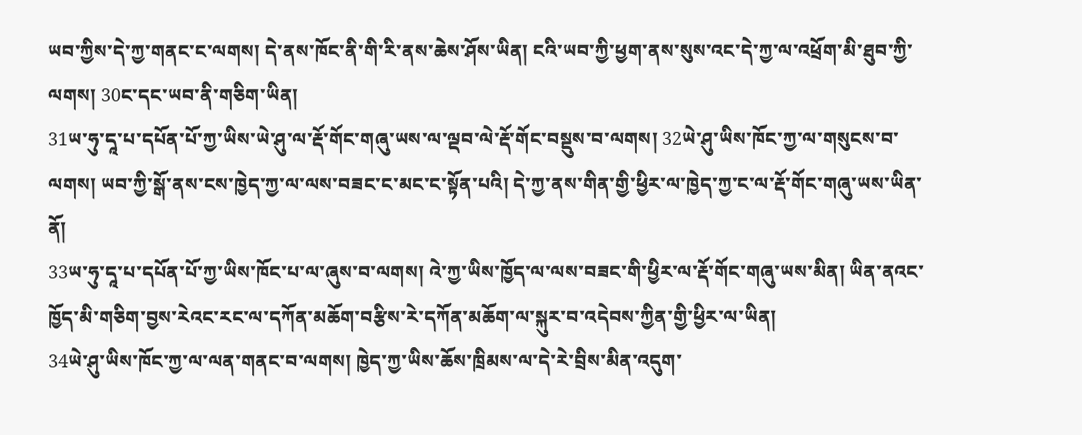ཡབ་ཀྱིས་དེ་ཀྱ་གནང་ང་ལགས། དེ་ནས་ཁོང་ནི་གི་རི་ནས་ཆེས་ཤོས་ཡིན། ངའི་ཡབ་ཀྱི་ཕྱག་ནས་སུས་འང་དེ་ཀྱ་ལ་འཕྲོག་མི་ཐུབ་ཀྱི་ལགས། 30ང་དང་ཡབ་ནི་གཅིག་ཡིན།
31ཡ་ཧུ་དཱ་པ་དཔོན་པོ་ཀྱ་ཡིས་ཡེ་ཤུ་ལ་རྡོ་གོང་གཞུ་ཡས་ལ་ལྡབ་ལེ་རྡོ་གོང་བསྡུས་བ་ལགས། 32ཡེ་ཤུ་ཡིས་ཁོང་ཀྱ་ལ་གསུངས་བ་ལགས། ཡབ་ཀྱི་སྒོ་ནས་ངས་ཁྱེད་ཀྱ་ལ་ལས་བཟང་ང་མང་ང་སྟོན་པའི། དེ་ཀྱ་ནས་གིན་གྱི་ཕྱིར་ལ་ཁྱེད་ཀྱ་ང་ལ་རྡོ་གོང་གཞུ་ཡས་ཡིན་ནོ།
33ཡ་ཧུ་དཱ་པ་དཔོན་པོ་ཀྱ་ཡིས་ཁོང་པ་ལ་ཞུས་བ་ལགས། འེ་ཀྱ་ཡིས་ཁྱོད་ལ་ལས་བཟང་གི་ཕྱིར་ལ་རྡོ་གོང་གཞུ་ཡས་མིན། ཡིན་ནའང་ཁྱོད་མི་གཅིག་བྱས་རེའང་རང་ལ་དཀོན་མཆོག་བརྩིས་རེ་དཀོན་མཆོག་ལ་སྐུར་བ་འདེབས་ཀྱིན་གྱི་ཕྱིར་ལ་ཡིན།
34ཡེ་ཤུ་ཡིས་ཁོང་ཀྱ་ལ་ལན་གནང་བ་ལགས། ཁྱེད་ཀྱ་ཡིས་ཆོས་ཁྲིམས་ལ་དེ་རེ་བྲིས་མིན་འདུག་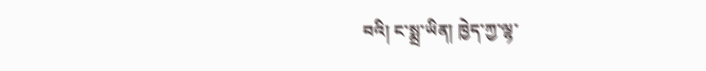བའི། ང་སྨྲ་ཡིན། ཁྱེད་ཀྱ་ལྷ་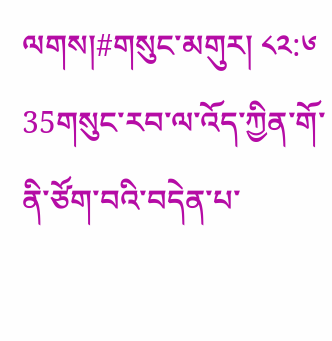ལགས།#གསུང་མགུར། ༨༢:༦ 35གསུང་རབ་ལ་འོད་ཀྱིན་གོ་ནི་ཙོག་བའི་བདེན་པ་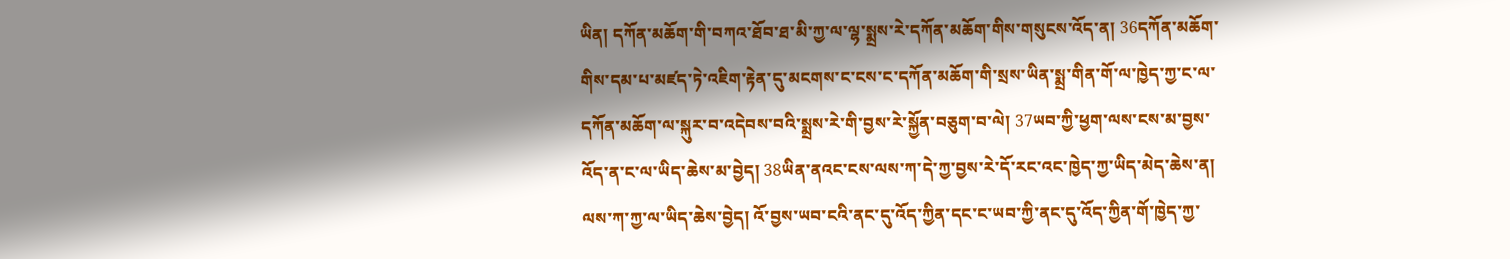ཡིན། དཀོན་མཆོག་གི་བཀའ་ཐོབ་ཐ་མི་ཀྱ་ལ་ལྷ་སྨྲས་རེ་དཀོན་མཆོག་གིས་གསུངས་འོད་ན། 36དཀོན་མཆོག་གིས་དམ་པ་མཛད་ཏེ་འཇིག་རྟེན་དུ་མངགས་ང་ངས་ང་དཀོན་མཆོག་གི་སྲས་ཡིན་སྨྲ་གིན་གོ་ལ་ཁྱེད་ཀྱ་ང་ལ་དཀོན་མཆོག་ལ་སྐུར་བ་འདེབས་བའི་སྨྲས་རེ་གི་བྱས་རེ་སྐྱོན་བཅུག་བ་ལེ། 37ཡབ་ཀྱི་ཕྱག་ལས་ངས་མ་བྱས་འོད་ན་ང་ལ་ཡིད་ཆེས་མ་བྱེད། 38ཡིན་ནའང་ངས་ལས་ཀ་དེ་ཀྱ་བྱས་རེ་དོ་རང་འང་ཁྱེད་ཀྱ་ཡིད་མེད་ཆེས་ན། ལས་ཀ་ཀྱ་ལ་ཡིད་ཆེས་བྱེད། འོ་བྱས་ཡབ་ངའི་ནང་དུ་འོད་ཀྱིན་དང་ང་ཡབ་ཀྱི་ནང་དུ་འོད་ཀྱིན་གོ་ཁྱེད་ཀྱ་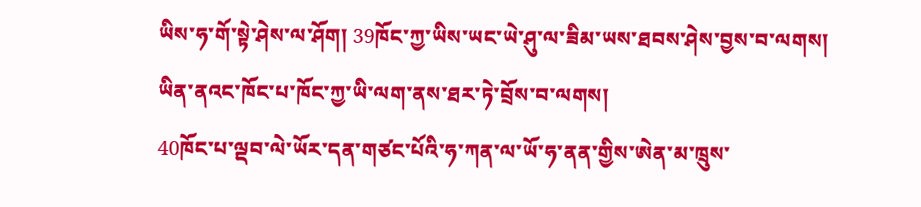ཡིས་ཧ་གོ་སྟེ་ཤེས་ལ་ཤོག། 39ཁོང་ཀྱ་ཡིས་ཡང་ཡེ་ཤུ་ལ་ཟིམ་ཡས་ཐབས་ཤེས་བྱས་བ་ལགས། ཡིན་ནའང་ཁོང་པ་ཁོང་ཀྱ་ཡི་ལག་ནས་ཐར་ཏེ་བྲོས་བ་ལགས།
40ཁོང་པ་ལྡབ་ལེ་ཡོར་དན་གཙང་པོའི་ཧ་ཀན་ལ་ཡོ་ཧ་ནན་གྱིས་ཨེན་མ་ཁྲུས་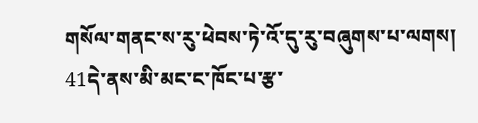གསོལ་གནང་ས་རུ་ཕེབས་ཏེ་འོ་དུ་རུ་བཞུགས་པ་ལགས། 41དེ་ནས་མི་མང་ང་ཁོང་པ་རྩ་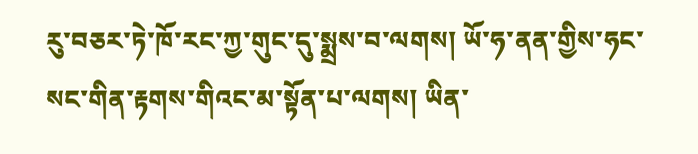རུ་བཅར་ཏེ་ཁོ་རང་ཀྱ་གུང་དུ་སྨྲས་བ་ལགས། ཡོ་ཧ་ནན་གྱིས་ཧང་སང་གིན་རྟགས་གིའང་མ་སྟོན་པ་ལགས། ཡིན་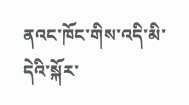ནའང་ཁོང་གིས་འདི་མི་དེའི་སྐོར་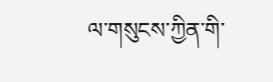ལ་གསུངས་ཀྱིན་གི་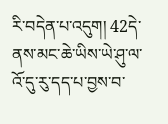རི་བདེན་པ་འདུག། 42དེ་ནས་མང་ཆེ་ཡིས་ཡེ་ཤུ་ལ་འོ་དུ་རུ་དད་པ་བྱས་བ་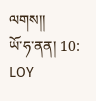ལགས།།
ཡོ་ཧ་ནན། 10: LOY